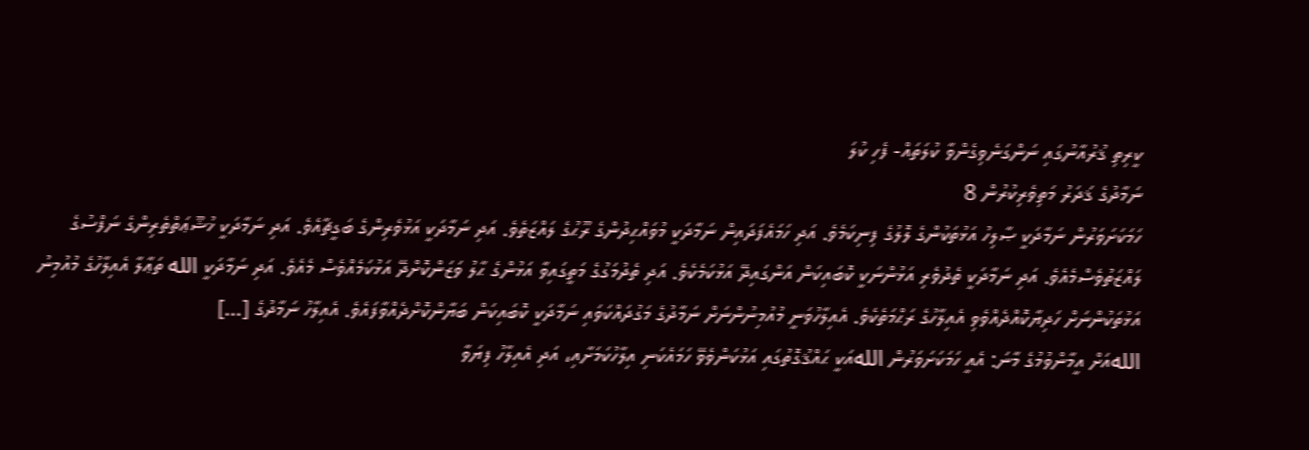ކީރިތި ޤުރުއާނުގައި ނަންގަނެވިގެންވާ ކުލަތައް- ފެހި ކުލަ
ނަމާދުގެ ޤަދަރު މަތިވެރިކުރުން 8
ހަމަކަށަވަރުން ނަމާދަކީ ޞާލިހު އަޅުތަކުންގެ ލޮލުގެ ފިނިކަމެވެ. އަދި ހަމައެފަދައިން ނަމާދަކީ މުވައްޙިދުންގެ ރޫޙުގެ ލައްޒަތެވެ. އަދި ނަމާދަކީ އަޅުވެރިންގެ ބަގީޗާއެވެ. އަދި ނަމާދަކީ ޚުޝޫޢަތްތެރިންގެ ނަފްސުގެ ލައްޒަތުވެސްމެއެވެ. އަދި ނަމާދަކީ ތެދުވެރި އަޅުންނަކީ ކޮބައިކަން އަންގައިދޭ އަޅުކަމެކެވެ. އަދި ތެދުމަގުގެ މަތީގައިވާ އަޅުންގެ ޙާލު ވަޒަންކޮށްދޭ އަޅުކަމެއްވެސް މެއެވެ. އަދި ނަމާދަކީ الله ތަޢާލާ އެއިލާހުގެ މުއުމިނު އަޅުތަކުންނަށް ހަދިޔާކޮއްދެއްވެވި އެއިލާހުގެ ރަޙްމަތެކެވެ. އެއިލާހުވަނީ މުއުމިނުންނަށް ނަމާދުގެ މަގުދައްކަވައި ނަމާދަކީ ކޮބައިކަން ބަޔާންކޮށްދެއްވާފައެވެ. އެއިލާހު ނަމާދުގެ […]
اللهއަށް އީމާންވުމުގެ މާނަ: އެއީ ހަމަކަށަވަރުން اللهއަކީ ޙައްޤުގޮތުގައި އަޅުކަންވެވޭ ހަމައެކަނި އިލާހުކަމަށާއި، އަދި އެއިލާހު ފިޔަވާ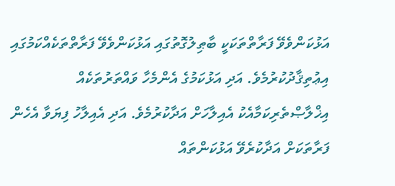އަޅުކަންވެވޭ ފަރާތްތަކަކީ ބާޠިލުގޮތުގައި އަޅުކަންވެވޭ ފަރާތްތަކެއްކަމުގައި އިޢުތިޤާދުކުރުމެވެ. އަދި އަޅުކަމުގެ އެންމެހާ ވައްތަރުތަކެއް އިޚްލާޞްތެރިކަމާއެކު އެއިލާހަށް އަދާކުރުމެވެ. އަދި އެއިލާހު ފިޔަވާ އެހެން ފަރާތަކަށް އަދާކުރެވޭ އަޅުކަންތައް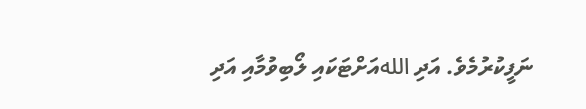ނަފީކުރުމެވެ. އަދި اللهއަށްޓަކައި ލޯބިވުމާއި އަދި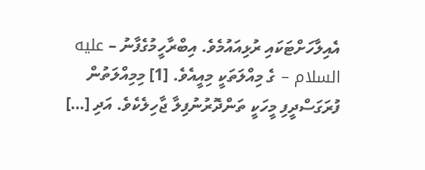އެއިލާހަށްޓަކައި ރުޅިއައުމެވެ. އިބްރާހީމުގެފާނު – عليه السلام – ގެ މިއްލަތަކީ މިއީއެވެ. [1] މިމިއްލަތުން ފުރަގަސްދީފި މީހަކީ ތަންދޮރުނުފިލާ ޖާހިލެކެވެ. އަދި […]